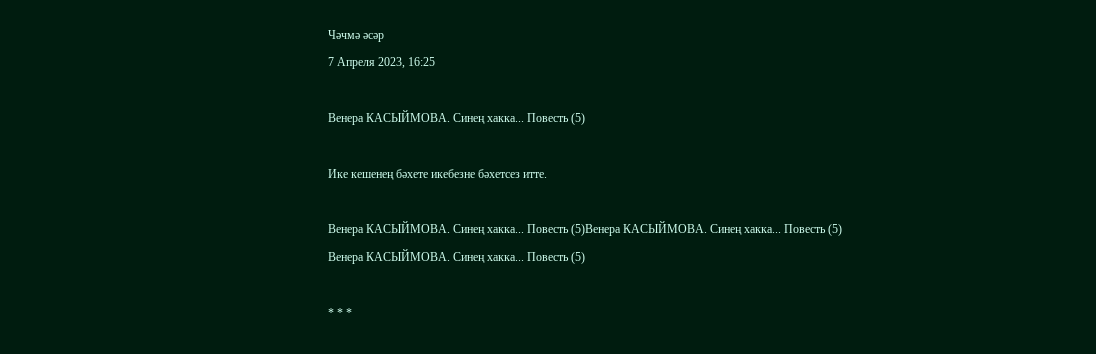Чәчмә әсәр
7 Апреля 2023, 16:25

Венера КАСЫЙМОВА. Синең хакка... Повесть (5)

Ике кешенең бәхете икебезне бәхетсез итте.

Венера КАСЫЙМОВА. Синең хакка... Повесть (5)Венера КАСЫЙМОВА. Синең хакка... Повесть (5)
Венера КАСЫЙМОВА. Синең хакка... Повесть (5)

* * *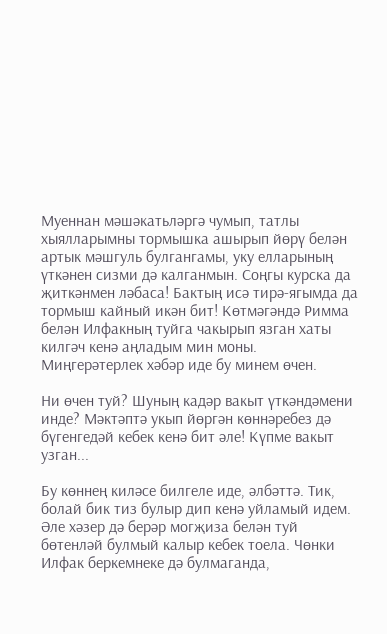Муеннан мәшәкатьләргә чумып, татлы хыялларымны тормышка ашырып йөрү белән артык мәшгуль булгангамы, уку елларының үткәнен сизми дә калганмын. Соңгы курска да җиткәнмен ләбаса! Бактың исә тирә-ягымда да тормыш кайный икән бит! Көтмәгәндә Римма белән Илфакның туйга чакырып язган хаты килгәч кенә аңладым мин моны. Миңгерәтерлек хәбәр иде бу минем өчен.

Ни өчен туй? Шуның кадәр вакыт үткәндәмени инде? Мәктәптә укып йөргән көннәребез дә бүгенгедәй кебек кенә бит әле! Күпме вакыт узган...

Бу көннең киләсе билгеле иде, әлбәттә. Тик, болай бик тиз булыр дип кенә уйламый идем. Әле хәзер дә берәр могҗиза белән туй бөтенләй булмый калыр кебек тоела. Чөнки Илфак беркемнеке дә булмаганда,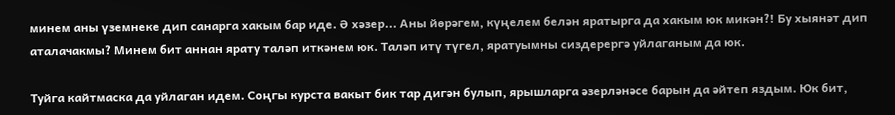минем аны үземнеке дип санарга хакым бар иде. Ә хәзер... Аны йөрәгем, күңелем белән яратырга да хакым юк микән?! Бу хыянәт дип аталачакмы? Минем бит аннан ярату таләп иткәнем юк. Таләп итү түгел, яратуымны сиздерергә уйлаганым да юк.

Туйга кайтмаска да уйлаган идем. Соңгы курста вакыт бик тар дигән булып, ярышларга әзерләнәсе барын да әйтеп яздым. Юк бит,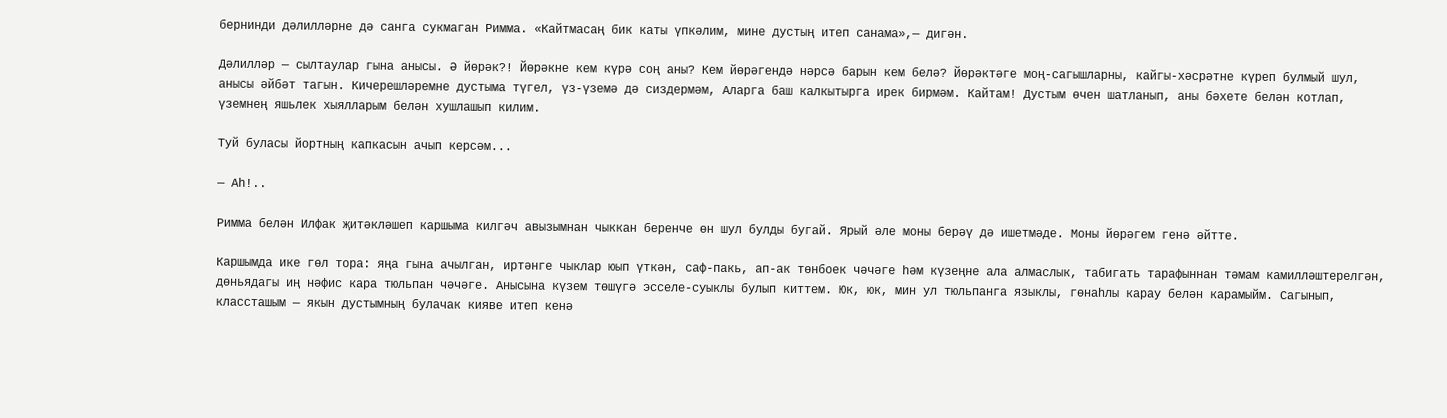бернинди дәлилләрне дә санга сукмаган Римма. «Кайтмасаң бик каты үпкәлим, мине дустың итеп санама»,— дигән.

Дәлилләр — сылтаулар гына анысы. Ә йөрәк?! Йөрәкне кем күрә соң аны? Кем йөрәгендә нәрсә барын кем белә? Йөрәктәге моң-сагышларны, кайгы-хәсрәтне күреп булмый шул, анысы әйбәт тагын. Кичерешләремне дустыма түгел, үз-үземә дә сиздермәм, Аларга баш калкытырга ирек бирмәм. Кайтам! Дустым өчен шатланып, аны бәхете белән котлап, үземнең яшьлек хыялларым белән хушлашып килим.

Туй буласы йортның капкасын ачып керсәм...

— Аһ!..

Римма белән Илфак җитәкләшеп каршыма килгәч авызымнан чыккан беренче өн шул булды бугай. Ярый әле моны берәү дә ишетмәде. Моны йөрәгем генә әйтте.

Каршымда ике гөл тора: яңа гына ачылган, иртәнге чыклар юып үткән, саф-пакь, ап-ак төнбоек чәчәге һәм күзеңне ала алмаслык, табигать тарафыннан тәмам камилләштерелгән, дөньядагы иң нәфис кара тюльпан чәчәге. Анысына күзем төшүгә эсселе-суыклы булып киттем. Юк, юк, мин ул тюльпанга языклы, гөнаһлы карау белән карамыйм. Сагынып, классташым — якын дустымның булачак кияве итеп кенә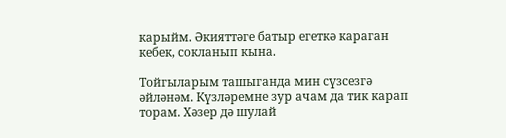карыйм. Әкияттәге батыр егеткә караган кебек, сокланып кына.

Тойгыларым ташыганда мин сүзсезгә әйләнәм. Күзләремне зур ачам да тик карап торам. Хәзер дә шулай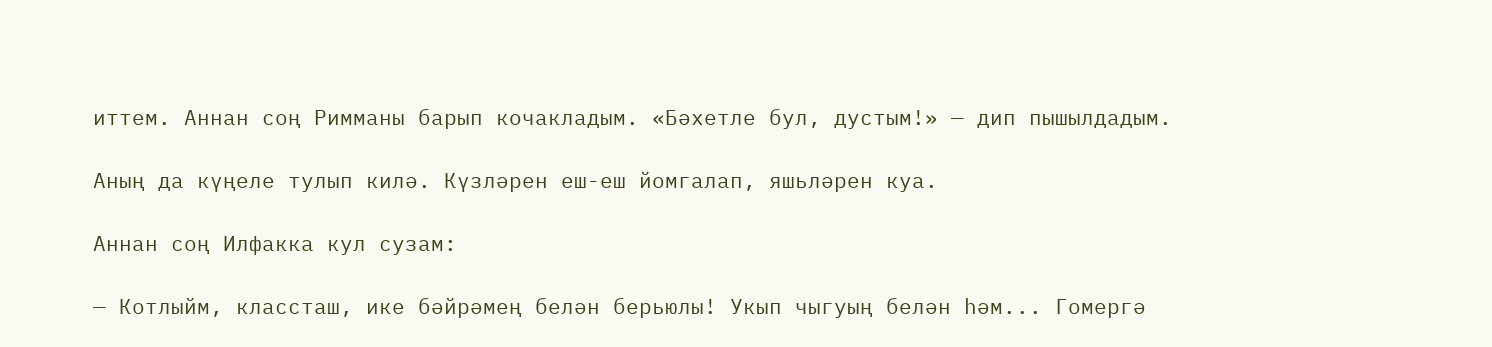иттем. Аннан соң Римманы барып кочакладым. «Бәхетле бул, дустым!» — дип пышылдадым.

Аның да күңеле тулып килә. Күзләрен еш-еш йомгалап, яшьләрен куа.

Аннан соң Илфакка кул сузам:

— Котлыйм, классташ, ике бәйрәмең белән берьюлы! Укып чыгуың белән һәм... Гомергә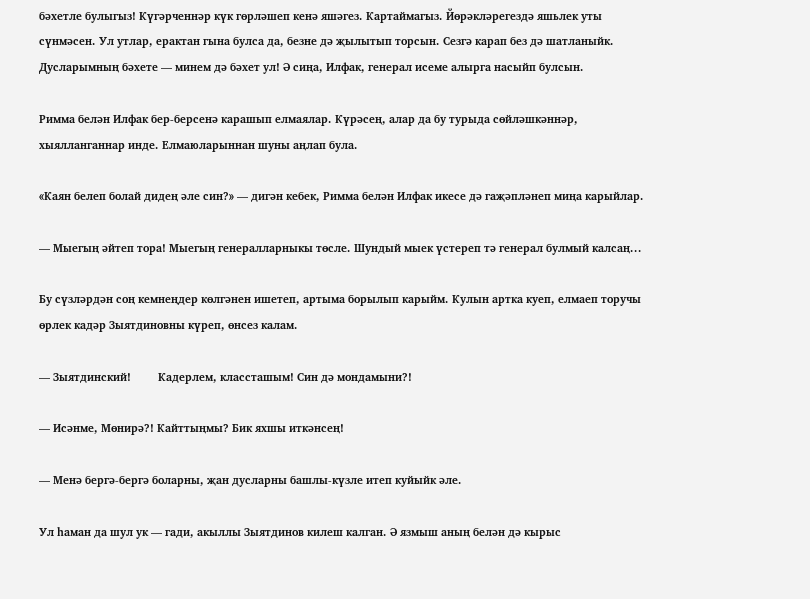бәхетле булыгыз! Күгәрченнәр күк гөрләшеп кенә яшәгез. Картаймагыз. Йөрәкләрегездә яшьлек уты сүнмәсен. Ул утлар, ерактан гына булса да, безне дә җылытып торсын. Сезгә карап без дә шатланыйк. Дусларымның бәхете — минем дә бәхет ул! Ә сиңа, Илфак, генерал исеме алырга насыйп булсын.

Римма белән Илфак бер-берсенә карашып елмаялар. Күрәсең, алар да бу турыда сөйләшкәннәр, хыялланганнар инде. Елмаюларыннан шуны аңлап була.

«Каян белеп болай дидең әле син?» — дигән кебек, Римма белән Илфак икесе дә гаҗәпләнеп миңа карыйлар.

— Мыегың әйтеп тора! Мыегың генералларныкы төсле. Шундый мыек үстереп тә генерал булмый калсаң...

Бу сүзләрдән соң кемнеңдер көлгәнен ишетеп, артыма борылып карыйм. Кулын артка куеп, елмаеп торучы өрлек кадәр Зыятдиновны күреп, өнсез калам.

— Зыятдинский!         Кадерлем, классташым! Син дә мондамыни?!

— Исәнме, Мөнирә?! Кайттыңмы? Бик яхшы иткәнсең!

— Менә бергә-бергә боларны, җан дусларны башлы-күзле итеп куйыйк әле.

Ул һаман да шул ук — гади, акыллы Зыятдинов килеш калган. Ә язмыш аның белән дә кырыс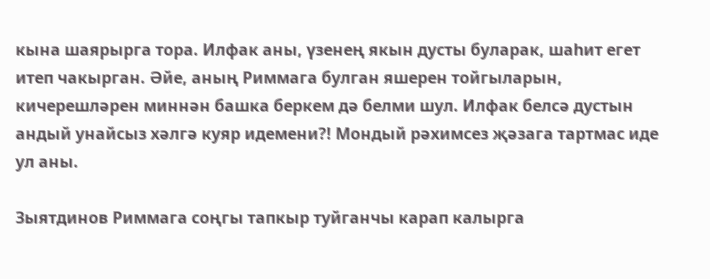кына шаярырга тора. Илфак аны, үзенең якын дусты буларак, шаһит егет итеп чакырган. Әйе, аның Риммага булган яшерен тойгыларын, кичерешләрен миннән башка беркем дә белми шул. Илфак белсә дустын андый унайсыз хәлгә куяр идемени?! Мондый рәхимсез җәзага тартмас иде ул аны.

Зыятдинов Риммага соңгы тапкыр туйганчы карап калырга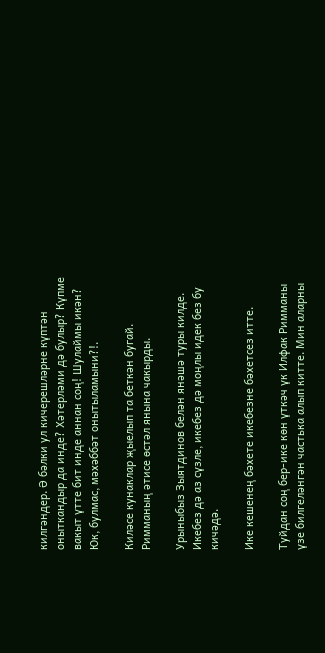килгәндер. Ә бәлки ул кичерешләрне күптән оныткандыр да инде? Хәтерләми дә булыр? Күпме вакыт үтте бит инде аннан соң! Шулаймы икән? Юк, булмас, мәхәббәт онытыламыни?!.

Киләсе кунаклар җыелып та беткән бугай. Римманың әтисе өстәл янына чакырды.

Урыныбыз Зыятдинов белән янәшә туры килде. Икебез дә аз сүзле, икебез дә моңлы идек без бу кичәдә.

Ике кешенең бәхете икебезне бәхетсез итте.

Туйдан соң бер-ике көн үткәч үк Илфак Римманы үзе билгеләнгән частька алып китте. Мин аларны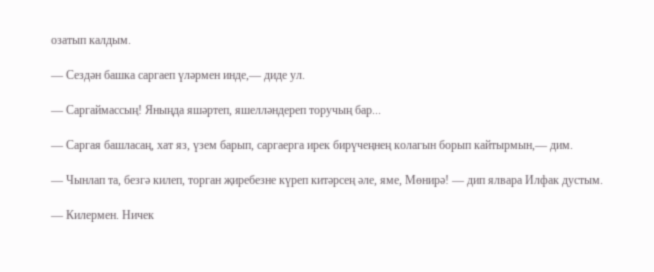озатып калдым.

— Сездән башка саргаеп үләрмен инде,— диде ул.

— Саргаймассың! Яныңда яшәртеп, яшелләндереп торучың бар...

— Саргая башласаң, хат яз, үзем барып, саргаерга ирек бирүчеңнең колагын борып кайтырмын,— дим.

— Чынлап та, безгә килеп, торган җиребезне күреп китәрсең әле, яме, Мөнирә! — дип ялвара Илфак дустым.

— Килермен. Ничек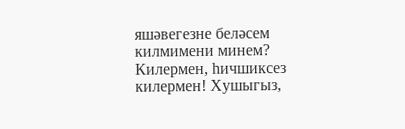яшәвегезне беләсем килмимени минем? Килермен, һичшиксез килермен! Хушыгыз,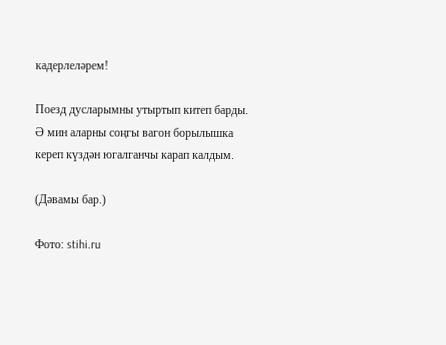кадерлеләрем!

Поезд дусларымны утыртып китеп барды. Ә мин аларны соңгы вагон борылышка кереп күздән югалганчы карап калдым.

(Дәвамы бар.)

Фото: stihi.ru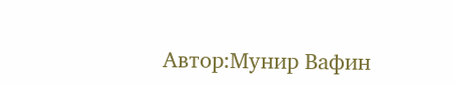Автор:Мунир Вафин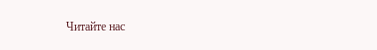Читайте нас